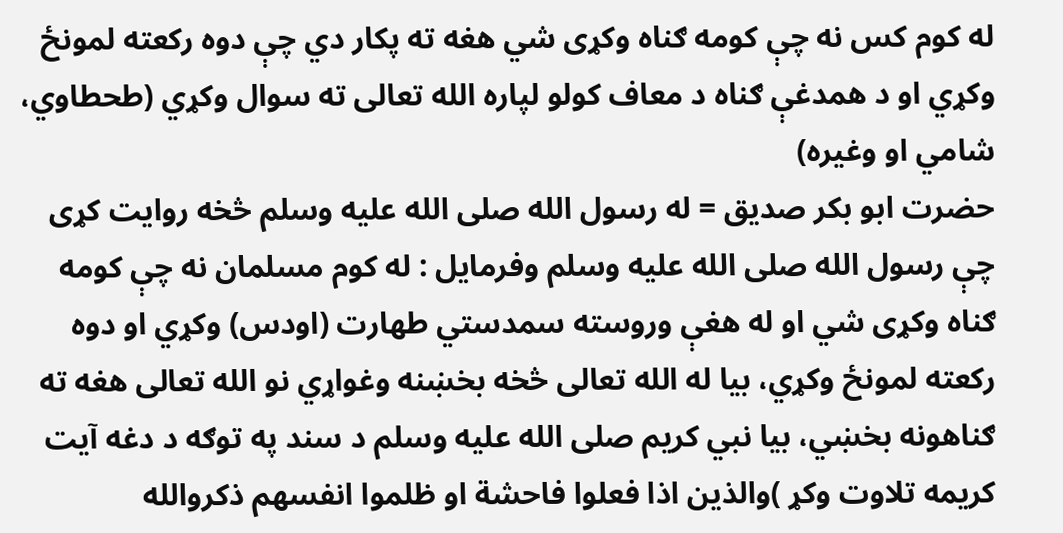له کوم کس نه چې کومه ګناه وکړى شي هغه ته پکار دي چې دوه رکعته لمونځ وکړي او د همدغې ګناه د معاف کولو لپاره الله تعالى ته سوال وکړي (طحطاوي، شامي او وغيره)
حضرت ابو بکر صديق = له رسول الله صلی الله علیه وسلم څخه روايت کړى چې رسول الله صلی الله علیه وسلم وفرمايل : له کوم مسلمان نه چې کومه ګناه وکړى شي او له هغې وروسته سمدستي طهارت (اودس) وکړي او دوه رکعته لمونځ وکړي، بيا له الله تعالى څخه بخښنه وغواړي نو الله تعالى هغه ته ګناهونه بخښي، بيا نبي کريم صلی الله علیه وسلم د سند په توګه د دغه آيت کريمه تلاوت وکړ )والذين اذا فعلوا فاحشة او ظلموا انفسهم ذکروالله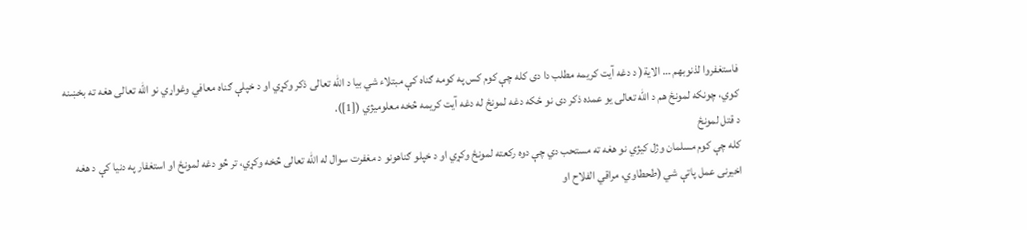فاستغفروا لذنوبهم … الاية( د دغه آيت کريمه مطلب دا دى کله چې کوم کس په کومه ګناه کې مبتلاء شي بيا د الله تعالى ذکر وکړي او د خپلې ګناه معافي وغواړي نو الله تعالى هغه ته بخښنه کوي، چونکه لمونځ هم د الله تعالى يو عمده ذکر دى نو ځکه دغه لمونځ له دغه آيت کريمه څخه معلوميژي ([1]).
د قتل لمونځ
کله چې کوم مسلمان وژل کيژي نو هغه ته مستحب دي چې دوه رکعته لمونځ وکړي او د خپلو ګناهونو د مغفرت سوال له الله تعالى څخه وکړي، تر څو دغه لمونځ او استغفار په دنيا کې د هغه اخيرنى عمل پاتې شي (طحطاوي، مراقي الفلاح او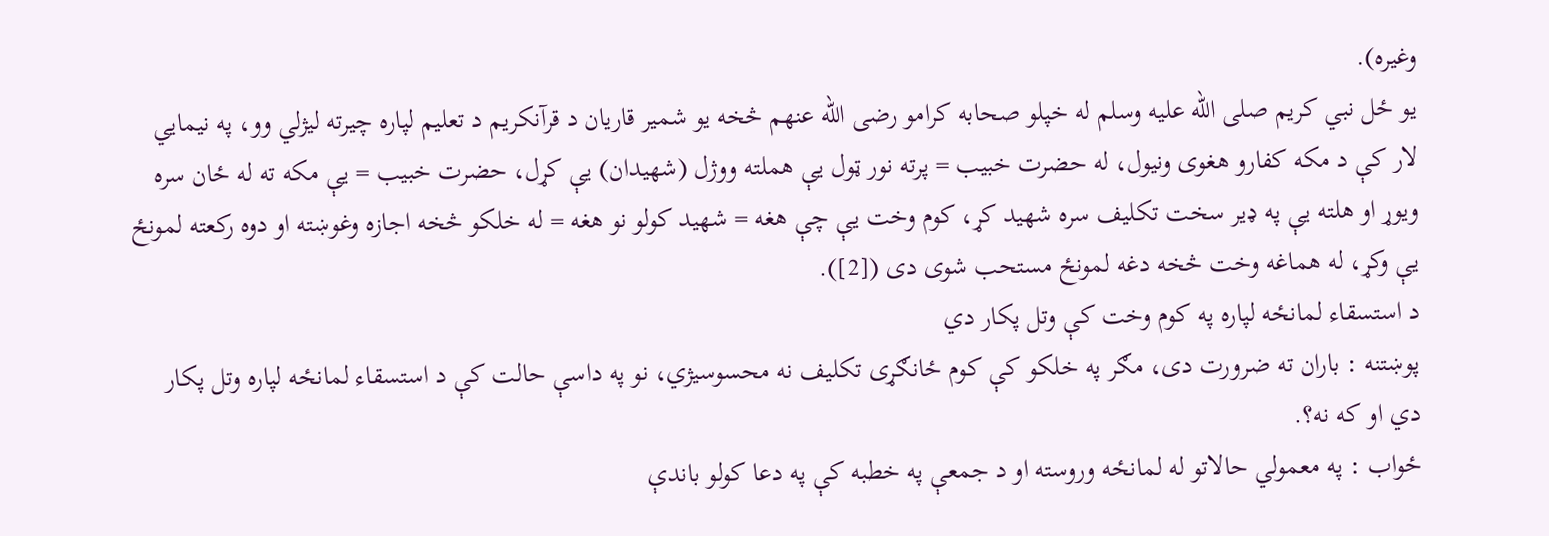وغيره).
يو ځل نبي کريم صلی الله علیه وسلم له خپلو صحابه کرامو رضی الله عنهم څخه يو شمير قاريان د قرآنکريم د تعليم لپاره چيرته ليژلي وو، په نيمايي لار کې د مکه کفارو هغوى ونيول، له حضرت خبيب = پرته نور ټول يې هملته ووژل (شهيدان) يې کړل، حضرت خبيب = يې مکه ته له ځان سره ويوړ او هلته يې په ډير سخت تکليف سره شهيد کړ، کوم وخت يې چې هغه = شهيد کولو نو هغه = له خلکو څخه اجازه وغوښته او دوه رکعته لمونځ يې وکړ، له هماغه وخت څخه دغه لمونځ مستحب شوى دى ([2]).
د استسقاء لمانځه لپاره په کوم وخت کې وتل پکار دي
پوښتنه : باران ته ضرورت دى، مګر په خلکو کې کوم ځانګړى تکليف نه محسوسيژي، نو په داسې حالت کې د استسقاء لمانځه لپاره وتل پکار دي او که نه؟.
ځواب : په معمولي حالاتو له لمانځه وروسته او د جمعې په خطبه کې په دعا کولو باندې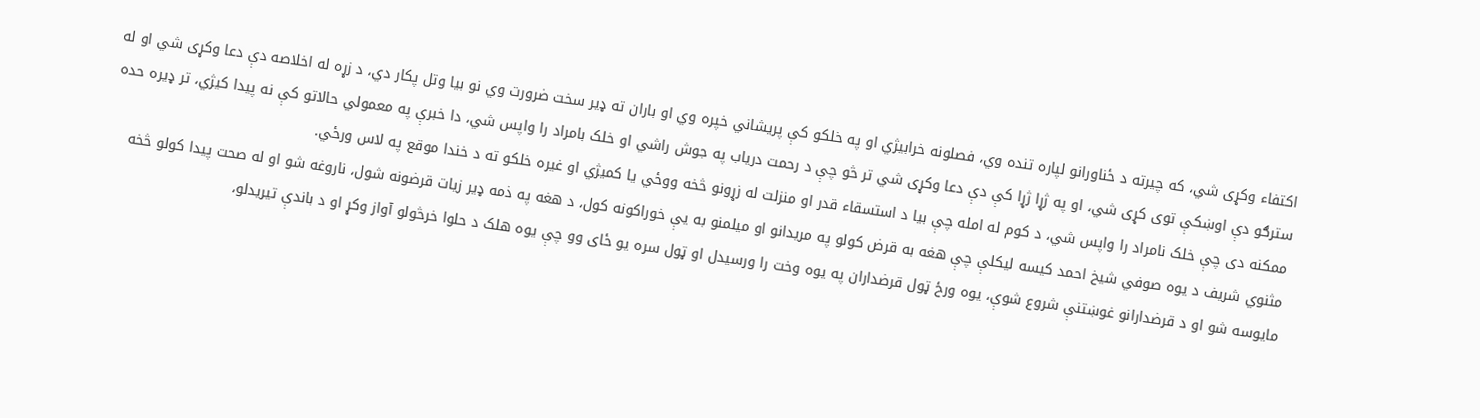اکتفاء وکړى شي، که چيرته د ځناورانو لپاره تنده وي، فصلونه خرابيژي او په خلکو کې پريشاني خپره وي او باران ته ډير سخت ضرورت وي نو بيا وتل پکار دي، د زړه له اخلاصه دې دعا وکړى شي او له سترګو دې اوښکې توى کړى شي، او په ژړا ژړا کې دې دعا وکړى شي تر څو چې د رحمت درياب په جوش راشي او خلک بامراد را واپس شي، دا خبرې په معمولي حالاتو کې نه پيدا کيژي، تر ډيره حده ممکنه دى چې خلک نامراد را واپس شي، د کوم له امله چې بيا د استسقاء قدر او منزلت له زړونو څخه ووځي يا کميژي او غيره خلکو ته د خندا موقع په لاس ورځي.
مثنوي شريف د يوه صوفي شيخ احمد کيسه ليکلې چې هغه به قرض کولو په مريدانو او ميلمنو به يې خوراکونه کول، د هغه په ذمه ډير زيات قرضونه شول، ناروغه شو او له صحت پيدا کولو څخه مايوسه شو او د قرضدارانو غوښتنې شروع شوې، يوه ورځ ټول قرضداران په يوه وخت را ورسيدل او ټول سره يو ځاى وو چې يوه هلک د حلوا خرڅولو آواز وکړ او د باندې تيريدلو،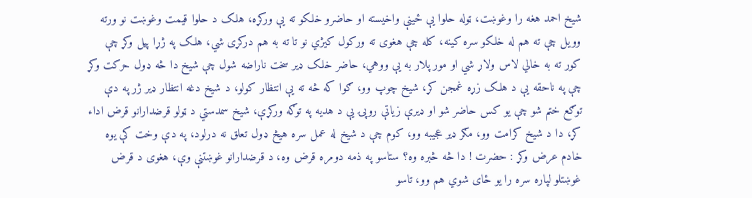شيخ احمد هغه را وغوښت، ټوله حلوا يې ځينې واخيسته او حاضرو خلکو ته يې ورکړه، هلک د حلوا قيمت وغوښت نو ورته وويل چې ته هم له خلکو سره کينه، کله چې هغوى ته ورکول کيژي نو تا ته به هم درکړى شي، هلک په ژړا پيل وکړ چې کور ته به خالي لاس ولاړ شي او مور پلار به يې ووهي، حاضر خلک ډير سخت ناراضه شول چې شيخ دا څه ډول حرکت وکړ چې په ناحقه يې د هلک زړه غمجن کړ، شيخ چوپ وو، ګوا که څه ته يې انتظار کولو، د شيخ دغه انتظار ډير ژر په دې توګع ختم شو چې يو کس حاضر شو او ډيرې زياتې روپۍ يې د هديه په توګه ورکړې، شيخ سمدستي د ټولو قرضدارانو قرض اداء کړ، دا د شيخ کرامت وو، مګر ډير عجيبه وو، کوم چې د شيخ له عمل سره هيڅ ډول تعلق نه درلود، په دې وخت کې يوه خادم عرض وکړ : حضرت ! دا څه څبره وه؟ ستاسو په ذمه دومره قرض وه، د قرضدارانو غوښتنې وې، هغوى د قرض غوښتلو لپاره سره را يو ځاى شوي هم وو، تاسو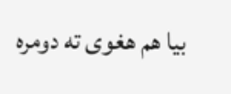بيا هم هغوى ته دومره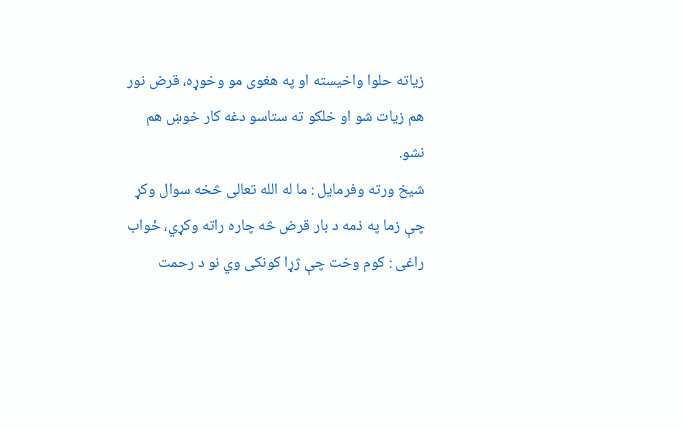زياته حلوا واخيسته او په هغوى مو وخوړه، قرض نور هم زيات شو او خلکو ته ستاسو دغه کار خوښ هم نشو.
شيخ ورته وفرمايل : ما له الله تعالى څخه سوال وکړ چې زما په ذمه د بار قرض څه چاره راته وکړي، ځواب راغى : کوم وخت چې ژړا کونکى وي نو د رحمت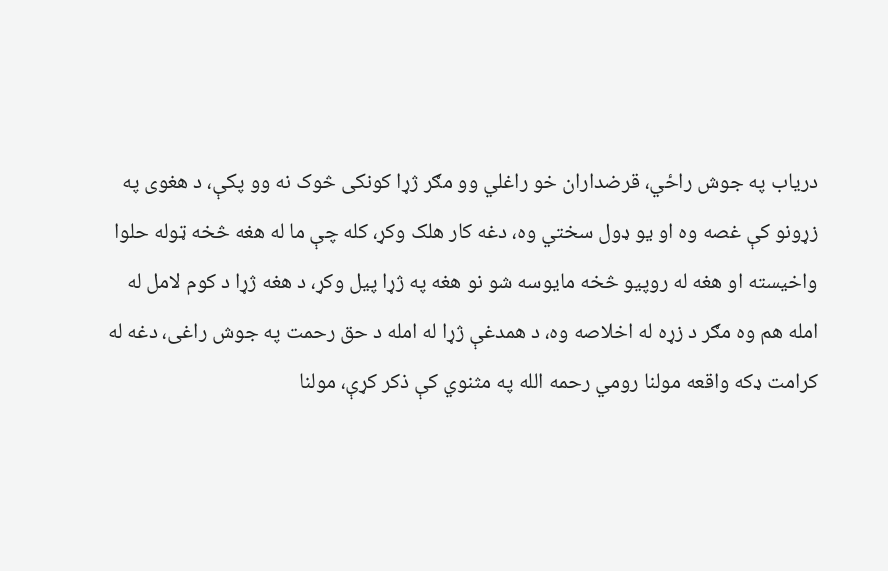درياب په جوش راځي، قرضداران خو راغلي وو مګر ژړا کونکى څوک نه وو پکې، د هغوى په زړونو کې غصه وه او يو ډول سختي وه، دغه کار هلک وکړ، کله چې ما له هغه څخه ټوله حلوا واخيسته او هغه له روپيو څخه مايوسه شو نو هغه په ژړا پيل وکړ، د هغه ژړا د کوم لامل له امله هم وه مګر د زړه له اخلاصه وه، د همدغې ژړا له امله د حق رحمت په جوش راغى، دغه له کرامت ډکه واقعه مولنا رومي رحمه الله په مثنوي کې ذکر کړې، مولنا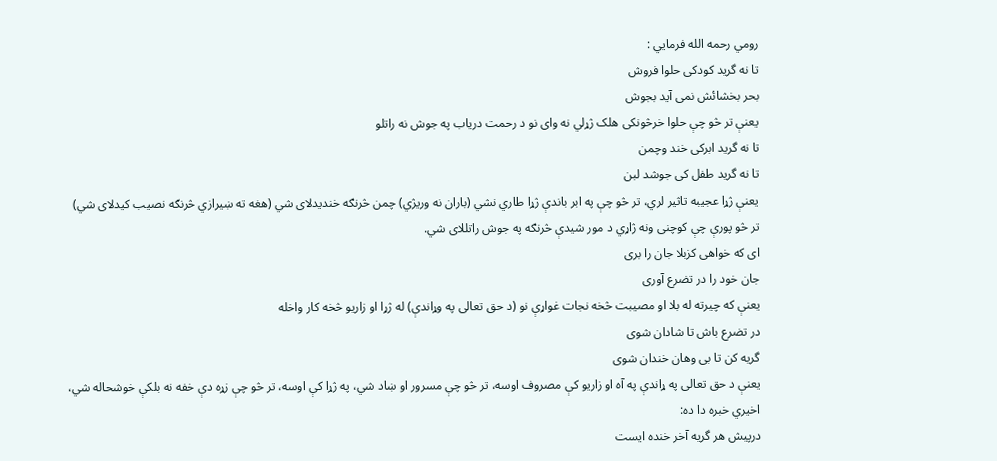رومي رحمه الله فرمايي :
تا نه گريد کودکى حلوا فروش
بحر بخشائش نمى آيد بجوش
يعنې تر څو چې حلوا خرڅونکى هلک ژړلي نه واى نو د رحمت درياب په جوش نه راتلو
تا نه گريد ابرکى خند وچمن
تا نه گريد طفل کى جوشد لبن
يعنې ژړا عجيبه تاثير لري، تر څو چې په ابر باندې ژړا طاري نشي (باران نه وريژي) چمن څرنګه خنديدلاى شي (هغه ته ښيرازي څرنګه نصيب کيدلاى شي) تر څو پورې چې کوچنى ونه ژاړي د مور شيدې څرنګه په جوش راتللاى شي.
اى که خواهى کزبلا جان را برى
جان خود را در تضرع آورى
يعنې که چيرته له بلا او مصيبت څخه نجات غواړې نو (د حق تعالى په وړاندې) له ژړا او زاريو څخه کار واخله
در تضرع باش تا شادان شوى
گريه کن تا بى وهان خندان شوى
يعنې د حق تعالى په ړاندې په آه او زاريو کې مصروف اوسه، تر څو چې مسرور او ښاد شي، په ژړا کې اوسه، تر څو چې زړه دې خفه نه بلکې خوشحاله شي، اخيري خبره دا ده:
درپيش هر گريه آخر خنده ايست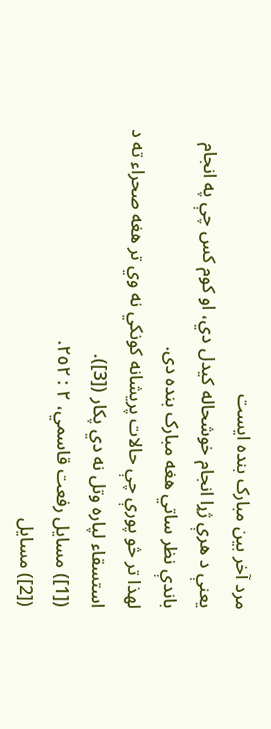مرد آخر بين مبارک بنده ايست
يعنې د هرې ژړا انجام خوشحاله کيدل دي، او کوم کس چې په انجام باندې نظر ساتي هغه مبارک بنده دى.
لهذا تر څو پورې چې حالات پريشانه کونکي نه وي تر هغه صحراء ته د استسقاء لپاره وتل نه دي پکار ([3]).
([1]) مسايل رفعت قاسمي، ٢ : ٢٥٢.
([2]) مسايل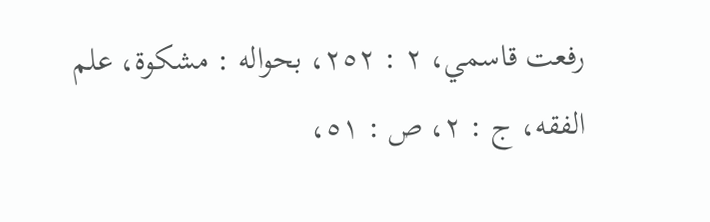رفعت قاسمي، ٢ : ٢٥٢، بحواله : مشکوة، علم الفقه، ج : ٢، ص : ٥١،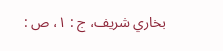بخاري شريف، ج : ١، ص :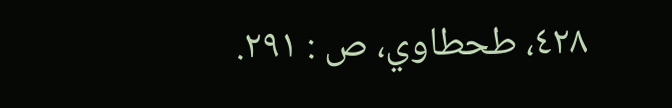٤٢٨، طحطاوي، ص : ٢٩١.